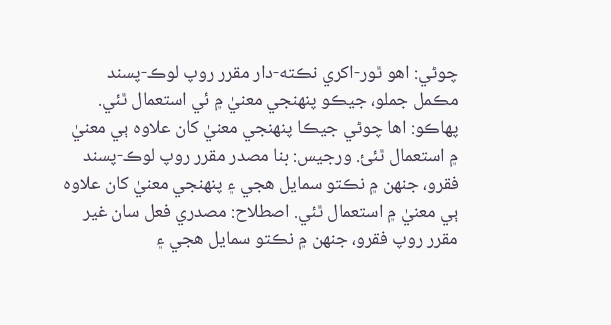چوڻي: اھو ٿور-اکري نڪته-دار مقرر روپ لوڪ-پسند مڪمل جملو، جيڪو پنھنجي معنيٰ ۾ ئي استعمال ٿئي. پھاڪو: اھا چوڻي جيڪا پنھنجي معنيٰ کان علاوه ٻي معنيٰ ۾ استعمال ٿئئ. ورجيس: بنا مصدر مقرر روپ لوڪ-پسند فقرو، جنھن ۾ نڪتو سمايل ھجي ۽ پنھنجي معنيٰ کان علاوه ٻي معنيٰ ۾ استعمال ٿئي. اصطلاح: مصدري فعل سان غير مقرر روپ فقرو، جنھن ۾ نڪتو سمايل ھجي ۽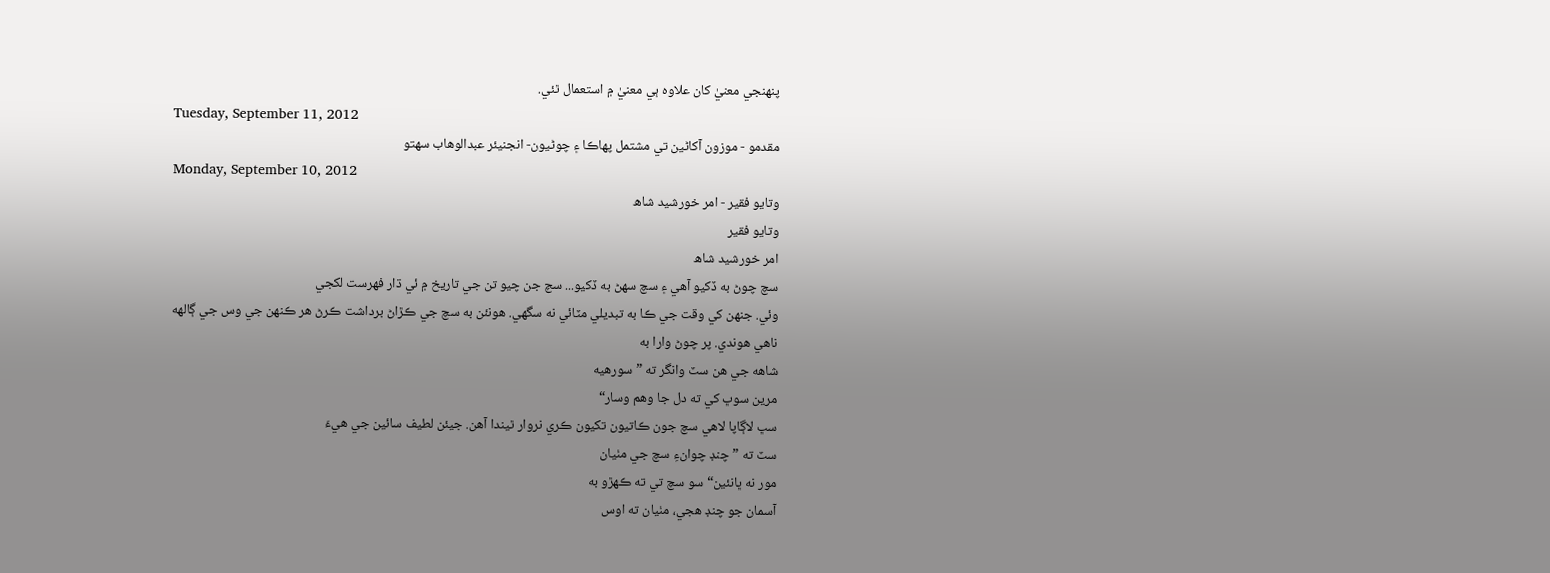پنھنجي معنيٰ کان علاوه ٻي معنيٰ ۾ استعمال ٿئي.
Tuesday, September 11, 2012
مقدمو - موزون آکاڻين تي مشتمل پھاڪا ۽ چوڻيون- انجنيئر عبدالوهاب سهتو
Monday, September 10, 2012
وتايو فقير - امر خورشيد شاھ
وتايو فقير
امر خورشيد شاھ
سچ چوڻ به ڏکيو آهي ۽ سچ سهڻ به ڏکيو... سچ جن چيو تن جي تاريخ ۾ ئي ڌار فهرست لکجي
وئي. جنهن کي وقت جي ڪا به تبديلي مٽائي نه سگهي. هونئن به سچ جي ڪڙاڻ برداشت ڪرڻ هر ڪنهن جي وس جي ڳالهه
ناهي هوندي. پر چوڻ وارا به
شاهه جي هن سٽ وانگر ته ”سورهيه
مرين سوڀ کي ته دل جا وهم وسار“
سڀ لاڳاپا لاهي سچ جون ڪاتيون تکيون ڪري نروار ٿيندا آهن. جيئن لطيف سائين جي هيءَ
سٽ ته ”چنڊ چوانءِ سچ جي مٺيان
مور نه ڀانئين“ سو سچ تي ته ڪهڙو به
آسمان جو چنڊ هجي، مٺيان ته اوس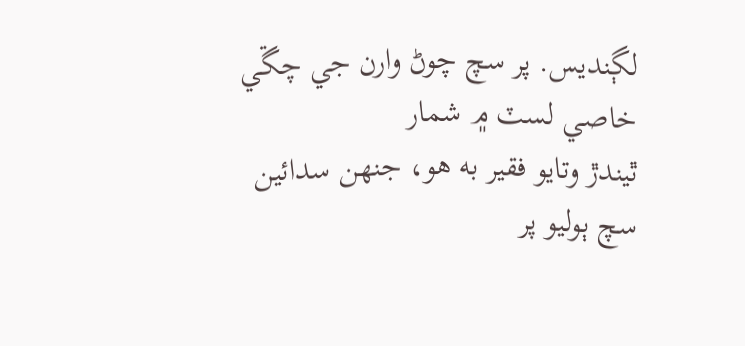لڳنديس. پر سچ چوڻ وارن جي چڱي خاصي لسٽ ۾ شمار
ٿيندڙ وتايو فقير به هو، جنهن سدائين سچ ٻوليو پر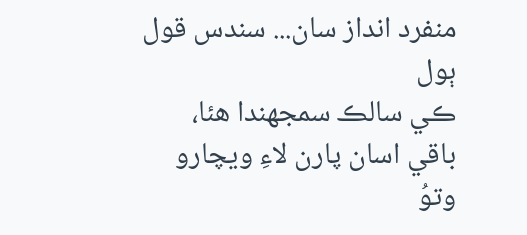منفرد انداز سان... سندس قول ٻول
ڪي سالڪ سمجهندا هئا، باقي اسان پارن لاءِ ويچارو وتوُ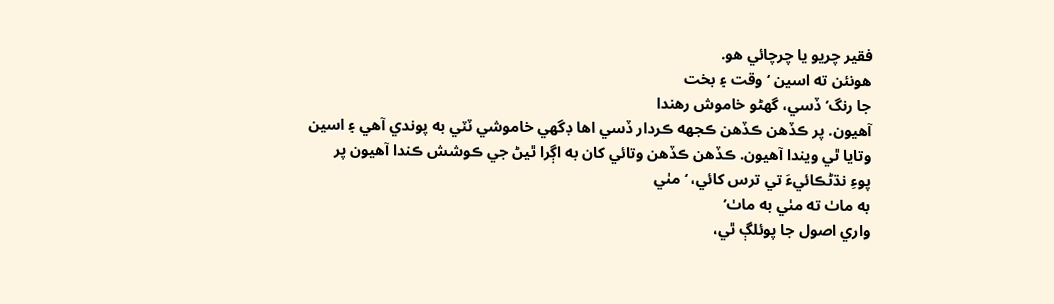فقير چريو يا چرچائي هو.
هونئن ته اسين ‘وقت ۽ بخت
جا رنگ’ ڏسي، گهڻو خاموش رهندا
آهيون. پر ڪڏهن ڪڏهن ڪجهه ڪردار ڏسي اها ڊگهي خاموشي ٽٽي به پوندي آهي ۽ اسين
وتايا ٿي ويندا آهيون. ڪڏهن ڪڏهن وتائي کان به اڳرا ٿيڻ جي ڪوشش ڪندا آهيون پر
پوءِ نڌڻڪائيءَ تي ترس کائي، ‘مٺي
به ماٺ ته مٺي به ماٺ’
واري اصول جا پوئلڳ ٿي،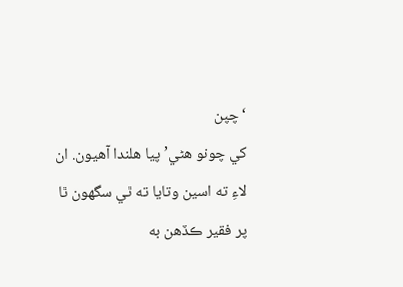‘چپن
کي چونو هڻي’ پيا هلندا آهيون. ان
لاءِ ته اسين وتايا ته ٿي سگهون ٿا پر فقير ڪڏهن به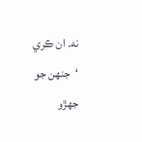نه. ان ڪري ‘جنهن جو جهڙو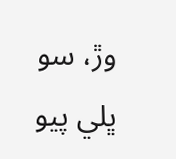وڙ، سو ڀلي پيو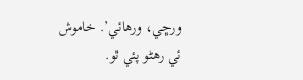ورڇي، ورهائي’. خاموش ئي رهڻو پئي ٿو.